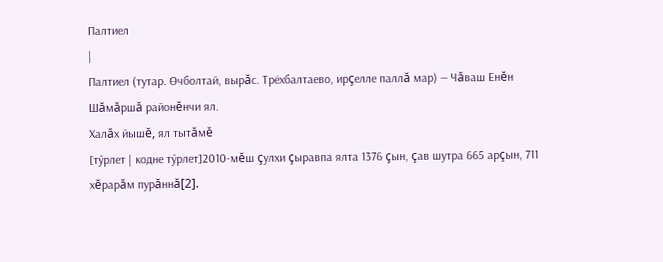Палтиел
|
Палтиел (тутар. Өчболтай, вырăс. Трёхбалтаево, ирçелле паллă мар) — Чăваш Енĕн Шăмăршă районĕнчи ял.
Халăх йышĕ, ял тытăмĕ
[тӳрлет | кодне тӳрлет]2010-мĕш çулхи çыравпа ялта 1376 çын, çав шутра 665 арçын, 711 хĕрарăм пурăннă[2].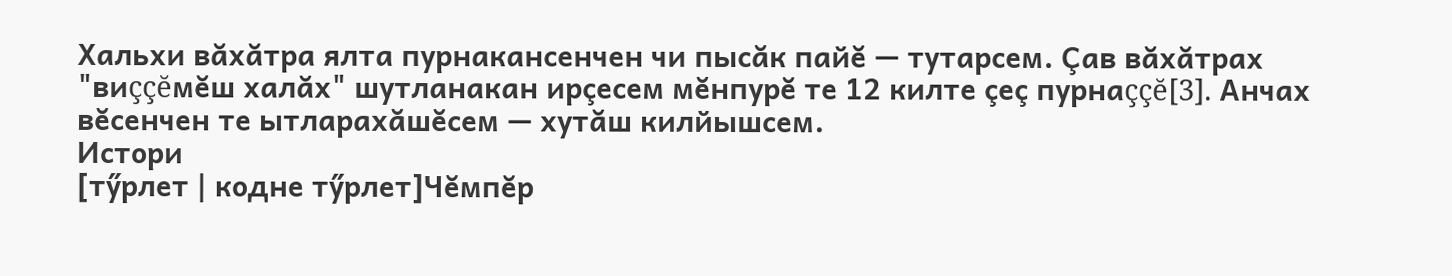Хальхи вăхăтра ялта пурнакансенчен чи пысăк пайĕ — тутарсем. Çав вăхăтрах "виççĕмĕш халăх" шутланакан ирçесем мĕнпурĕ те 12 килте çеç пурнаççĕ[3]. Анчах вĕсенчен те ытларахăшĕсем — хутăш килйышсем.
Истори
[тӳрлет | кодне тӳрлет]Чĕмпĕр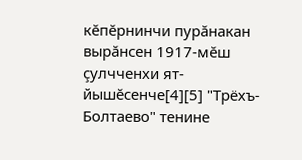кĕпĕрнинчи пурăнакан вырăнсен 1917-мĕш çулчченхи ят-йышĕсенче[4][5] "Трёхъ-Болтаево" тенине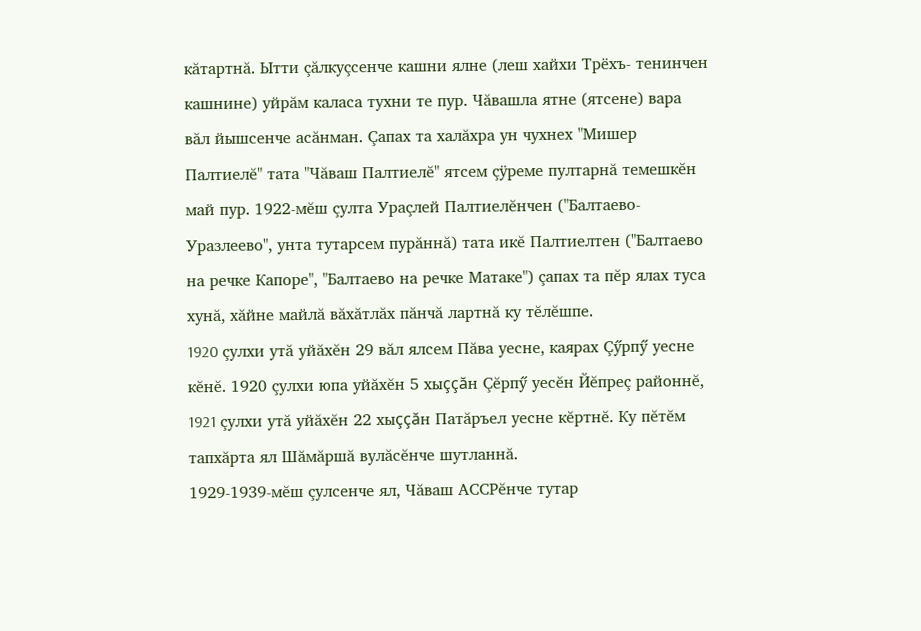кăтартнă. Ытти çăлкуçсенче кашни ялне (леш хайхи Трёхъ- тенинчен кашнине) уйрăм каласа тухни те пур. Чăвашла ятне (ятсене) вара вăл йышсенче асăнман. Çапах та халăхра ун чухнех "Мишер Палтиелĕ" тата "Чăваш Палтиелĕ" ятсем çÿреме пултарнă темешкĕн май пур. 1922-мĕш çулта Ураçлей Палтиелĕнчен ("Балтаево-Уразлеево", унта тутарсем пурăннă) тата икĕ Палтиелтен ("Балтаево на речке Капоре", "Балтаево на речке Матаке") çапах та пĕр ялах туса хунă, хăйне майлă вăхăтлăх пăнчă лартнă ку тĕлĕшпе.
1920 çулхи утă уйăхĕн 29 вăл ялсем Пăва уесне, каярах Çӳрпӳ уесне кĕнĕ. 1920 çулхи юпа уйăхĕн 5 хыççăн Çĕрпӳ уесĕн Йĕпреç районнĕ, 1921 çулхи утă уйăхĕн 22 хыççăн Патăръел уесне кĕртнĕ. Ку пĕтĕм тапхăрта ял Шăмăршă вулăсĕнче шутланнă.
1929-1939-мĕш çулсенче ял, Чăваш АССРĕнче тутар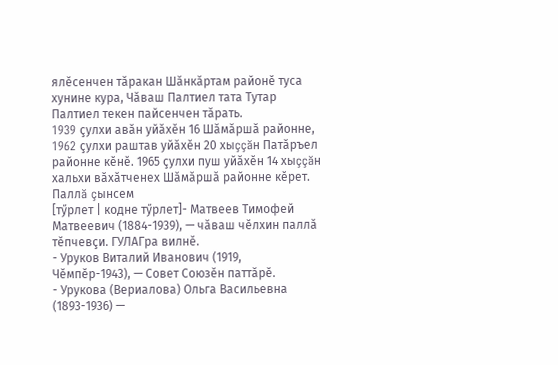ялĕсенчен тăракан Шăнкăртам районĕ туса хунине кура, Чăваш Палтиел тата Тутар Палтиел текен пайсенчен тăрать.
1939 çулхи авăн уйăхĕн 16 Шăмăршă районне, 1962 çулхи раштав уйăхĕн 20 хыççăн Патăръел районне кĕнĕ. 1965 çулхи пуш уйăхĕн 14 хыççăн хальхи вăхăтченех Шăмăршă районне кĕрет.
Паллă çынсем
[тӳрлет | кодне тӳрлет]- Матвеев Тимофей Матвеевич (1884-1939), — чăваш чĕлхин паллă тĕпчевçи. ГУЛАГра вилнĕ.
- Уруков Виталий Иванович (1919, Чĕмпĕр-1943), — Совет Союзĕн паттăрĕ.
- Урукова (Вериалова) Ольга Васильевна (1893-1936) —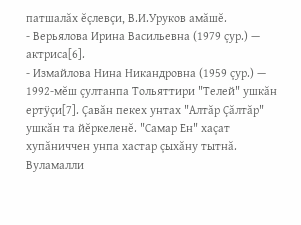патшалăх ĕçлевçи, В.И.Уруков амăшĕ.
- Верьялова Ирина Васильевна (1979 çур.) — актриса[6].
- Измайлова Нина Никандровна (1959 çур.) — 1992-мĕш çултанпа Тольяттири "Телей" ушкăн ертÿçи[7]. Çавăн пекех унтах "Алтăр Çăлтăр" ушкăн та йĕркеленĕ. "Самар Ен" хаçат хупăниччен унпа хастар çыхăну тытнă.
Вуламалли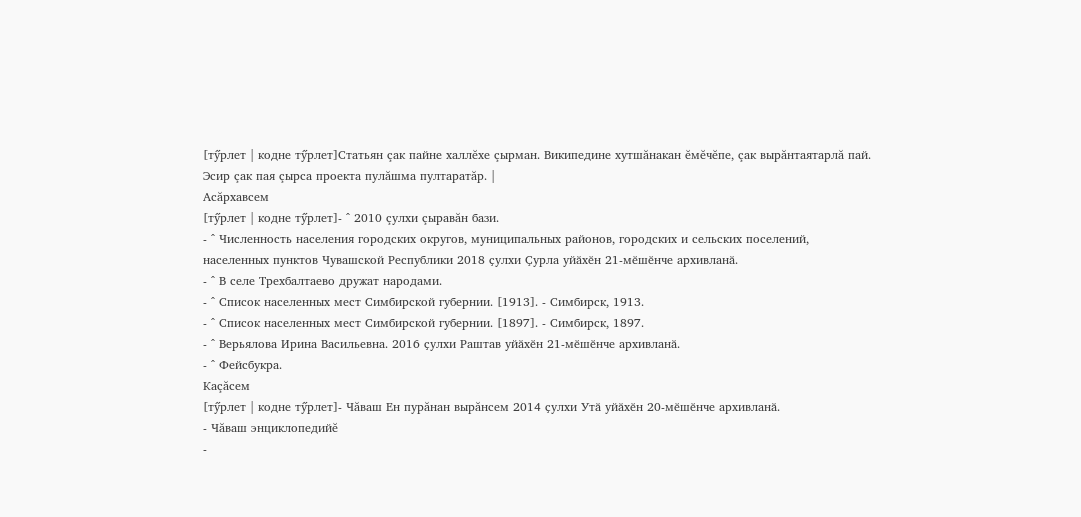[тӳрлет | кодне тӳрлет]Статьян çак пайне халлĕхе çырман. Википедине хутшăнакан ĕмĕчĕпе, çак вырăнтаятарлă пай.
Эсир çак пая çырса проекта пулăшма пултаратăр. |
Асăрхавсем
[тӳрлет | кодне тӳрлет]- ^ 2010 çулхи çыравăн бази.
- ^ Численность населения городских округов, муниципальных районов, городских и сельских поселений, населенных пунктов Чувашской Республики 2018 ҫулхи Ҫурла уйӑхӗн 21-мӗшӗнче архивланӑ.
- ^ В селе Трехбалтаево дружат народами.
- ^ Список населенных мест Симбирской губернии. [1913]. - Симбирск, 1913.
- ^ Список населенных мест Симбирской губернии. [1897]. - Симбирск, 1897.
- ^ Верьялова Ирина Васильевна. 2016 ҫулхи Раштав уйӑхӗн 21-мӗшӗнче архивланӑ.
- ^ Фейсбукра.
Каçăсем
[тӳрлет | кодне тӳрлет]- Чăваш Ен пурăнан вырăнсем 2014 ҫулхи Утӑ уйӑхӗн 20-мӗшӗнче архивланӑ.
- Чăваш энциклопедийĕ
-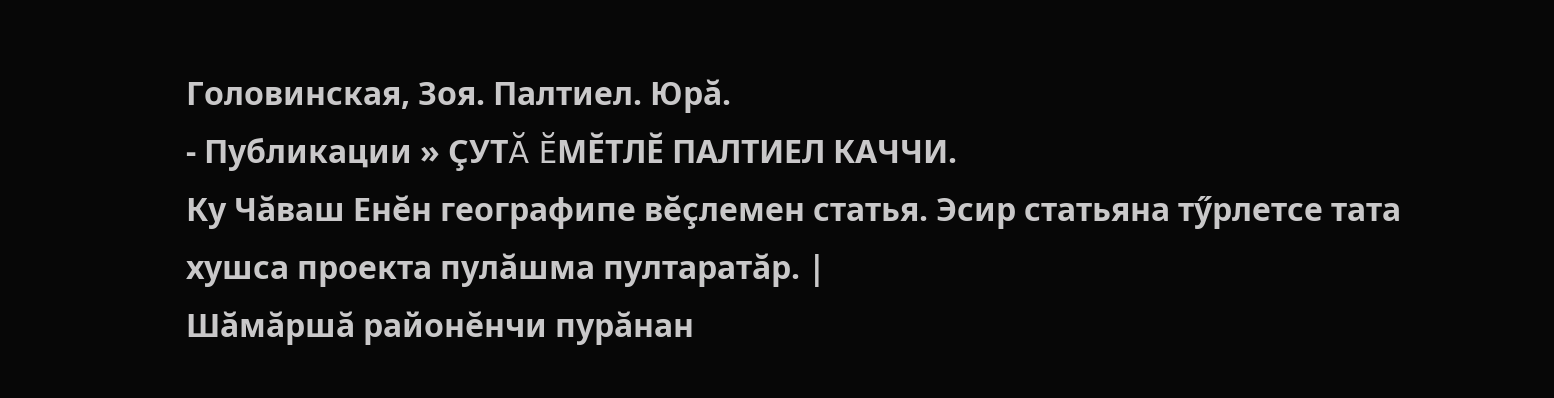Головинская, Зоя. Палтиел. Юрă.
- Публикации » ÇУТĂ ĔМĔТЛĔ ПАЛТИЕЛ КАЧЧИ.
Ку Чăваш Енĕн географипе вĕçлемен статья. Эсир статьяна тӳрлетсе тата хушса проекта пулăшма пултаратăр. |
Шăмăршă районĕнчи пурăнан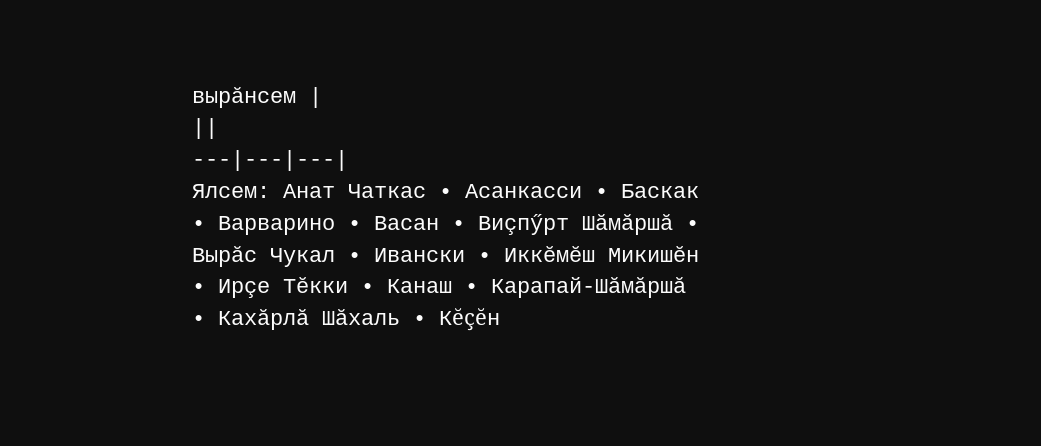вырăнсем |
||
---|---|---|
Ялсем: Анат Чаткас • Асанкасси • Баскак • Варварино • Васан • Виçпӳрт Шăмăршă • Вырăс Чукал • Ивански • Иккĕмĕш Микишĕн • Ирçе Тĕкки • Канаш • Карапай-Шăмăршă • Кахăрлă Шăхаль • Кĕçĕн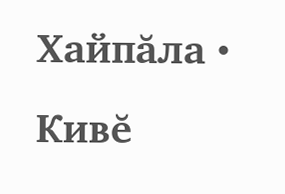Хайпăла • Кивĕ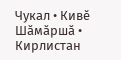Чукал • Кивĕ Шăмăршă • Кирлистан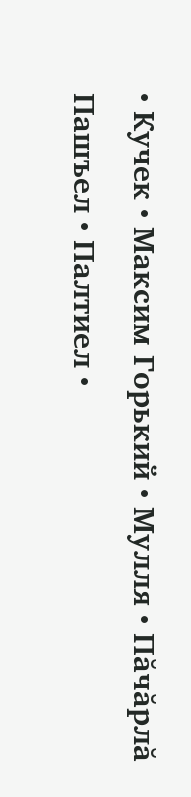• Кучек • Максим Горький • Мулля • Пăчăрлă Пашъел • Палтиел •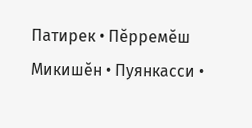Патирек • Пĕрремĕш Микишĕн • Пуянкасси •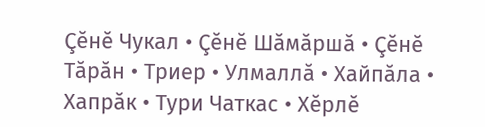Çĕнĕ Чукал • Çĕнĕ Шăмăршă • Çĕнĕ Тăрăн • Триер • Улмаллă • Хайпăла • Хапрăк • Тури Чаткас • Хĕрлĕ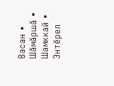Васан • Шăмăршă • Шамккай • Энтĕрел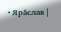• Ярăслав |